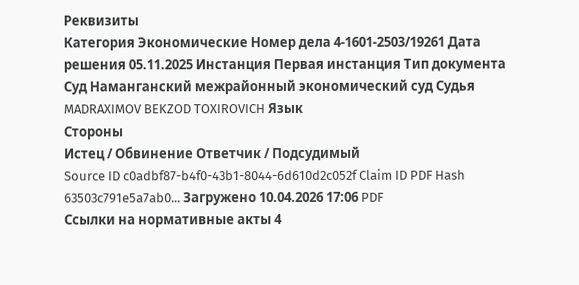Реквизиты
Категория Экономические Номер дела 4-1601-2503/19261 Дата решения 05.11.2025 Инстанция Первая инстанция Тип документа Суд Наманганский межрайонный экономический суд Судья MADRAXIMOV BEKZOD TOXIROVICH Язык
Стороны
Истец / Обвинение Ответчик / Подсудимый
Source ID c0adbf87-b4f0-43b1-8044-6d610d2c052f Claim ID PDF Hash 63503c791e5a7ab0... Загружено 10.04.2026 17:06 PDF
Ссылки на нормативные акты 4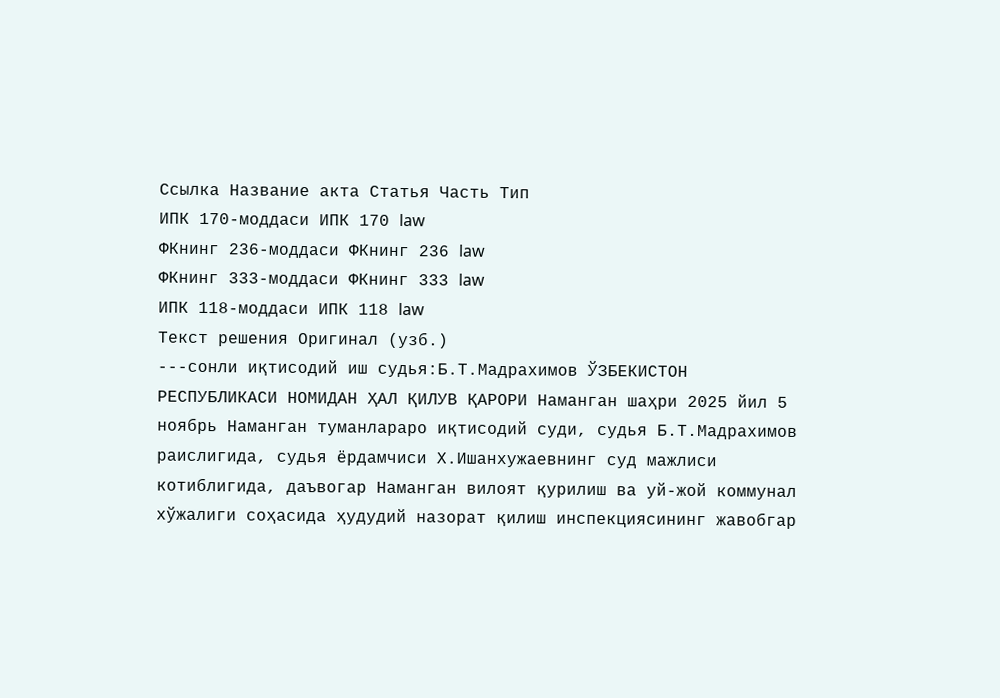Ссылка Название акта Статья Часть Тип
ИПК 170-моддаси ИПК 170 law
ФКнинг 236-моддаси ФКнинг 236 law
ФКнинг 333-моддаси ФКнинг 333 law
ИПК 118-моддаси ИПК 118 law
Текст решения Оригинал (узб.)
---сонли иқтисодий иш судья:Б.Т.Мадрахимов ЎЗБЕКИСТОН РЕСПУБЛИКАСИ НОМИДАН ҲАЛ ҚИЛУВ ҚАРОРИ Наманган шаҳри 2025 йил 5 ноябрь Наманган туманлараро иқтисодий суди, судья Б.Т.Мадрахимов раислигида, судья ёрдамчиси Х.Ишанхужаевнинг суд мажлиси котиблигида, даъвогар Наманган вилоят қурилиш ва уй-жой коммунал хўжалиги соҳасида ҳудудий назорат қилиш инспекциясининг жавобгар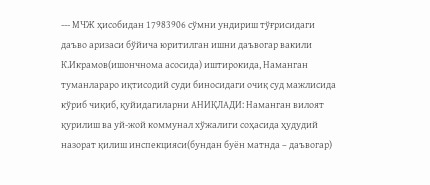--- МЧЖ ҳисобидан 17983906 сўмни ундириш тўғрисидаги даъво аризаси бўйича юритилган ишни даъвогар вакили К.Икрамов(ишончнома асосида) иштирокида, Наманган туманлараро иқтисодий суди биносидаги очиқ суд мажлисида кўриб чиқиб, қуйидагиларни АНИҚЛАДИ: Наманган вилоят қурилиш ва уй-жой коммунал хўжалиги соҳасида ҳудудий назорат қилиш инспекцияси(бундан буён матнда – даъвогар)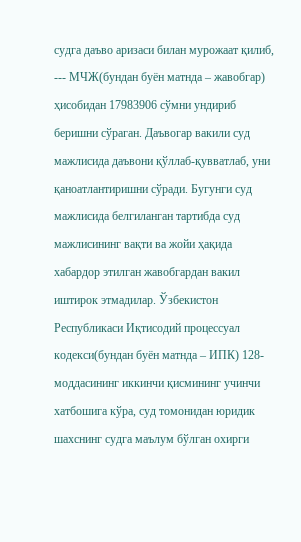судга даъво аризаси билан мурожаат қилиб, --- МЧЖ(бундан буён матнда – жавобгар) ҳисобидан 17983906 сўмни ундириб беришни сўраган. Даъвогар вакили суд мажлисида даъвони қўллаб-қувватлаб, уни қаноатлантиришни сўради. Бугунги суд мажлисида белгиланган тартибда суд мажлисининг вақти ва жойи ҳақида хабардор этилган жавобгардан вакил иштирок этмадилар. Ўзбекистон Республикаси Иқтисодий процессуал кодекси(бундан буён матнда – ИПК) 128-моддасининг иккинчи қисмининг учинчи хатбошига кўра, суд томонидан юридик шахснинг судга маълум бўлган охирги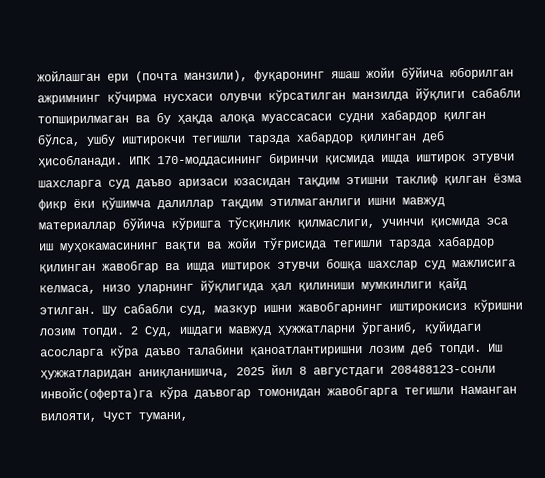жойлашган ери (почта манзили), фуқаронинг яшаш жойи бўйича юборилган ажримнинг кўчирма нусхаси олувчи кўрсатилган манзилда йўқлиги сабабли топширилмаган ва бу ҳақда алоқа муассасаси судни хабардор қилган бўлса, ушбу иштирокчи тегишли тарзда хабардор қилинган деб ҳисобланади. ИПК 170-моддасининг биринчи қисмида ишда иштирок этувчи шахсларга суд даъво аризаси юзасидан тақдим этишни таклиф қилган ёзма фикр ёки қўшимча далиллар тақдим этилмаганлиги ишни мавжуд материаллар бўйича кўришга тўсқинлик қилмаслиги, учинчи қисмида эса иш муҳокамасининг вақти ва жойи тўғрисида тегишли тарзда хабардор қилинган жавобгар ва ишда иштирок этувчи бошқа шахслар суд мажлисига келмаса, низо уларнинг йўқлигида ҳал қилиниши мумкинлиги қайд этилган. Шу сабабли суд, мазкур ишни жавобгарнинг иштирокисиз кўришни лозим топди. 2 Суд, ишдаги мавжуд ҳужжатларни ўрганиб, қуйидаги асосларга кўра даъво талабини қаноатлантиришни лозим деб топди. Иш ҳужжатларидан аниқланишича, 2025 йил 8 августдаги 208488123-сонли инвойс(оферта)га кўра даъвогар томонидан жавобгарга тегишли Наманган вилояти, Чуст тумани,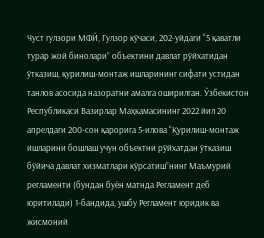Чуст гулзори МФЙ, Гулзор кўчаси, 202-уйдаги “5 қаватли турар жой бинолари” объектини давлат рўйхатидан ўтказиш, қурилиш-монтаж ишларининг сифати устидан танлов асосида назоратни амалга оширилган. Ўзбекистон Республикаси Вазирлар Маҳкамасининг 2022 йил 20 апрелдаги 200-сон қарорига 5-илова “Қурилиш-монтаж ишларини бошлаш учун объектни рўйхатдан ўтказиш бўйича давлат хизматлари кўрсатиш”нинг Маъмурий регламенти (бундан буён матнда Регламент деб юритилади) 1-бандида, ушбу Регламент юридик ва жисмоний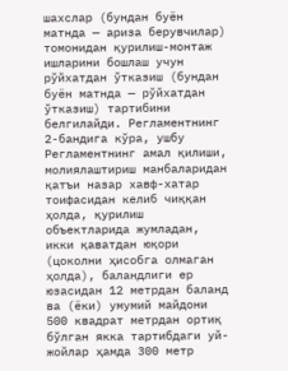шахслар (бундан буён матнда — ариза берувчилар) томонидан қурилиш-монтаж ишларини бошлаш учун рўйхатдан ўтказиш (бундан буён матнда — рўйхатдан ўтказиш) тартибини белгилайди. Регламентнинг 2-бандига кўра, ушбу Регламентнинг амал қилиши, молиялаштириш манбаларидан қатъи назар хавф-хатар тоифасидан келиб чиққан ҳолда, қурилиш объектларида жумладан, икки қаватдан юқори (цоколни ҳисобга олмаган ҳолда), баландлиги ер юзасидан 12 метрдан баланд ва (ёки) умумий майдони 500 квадрат метрдан ортиқ бўлган якка тартибдаги уй-жойлар ҳамда 300 метр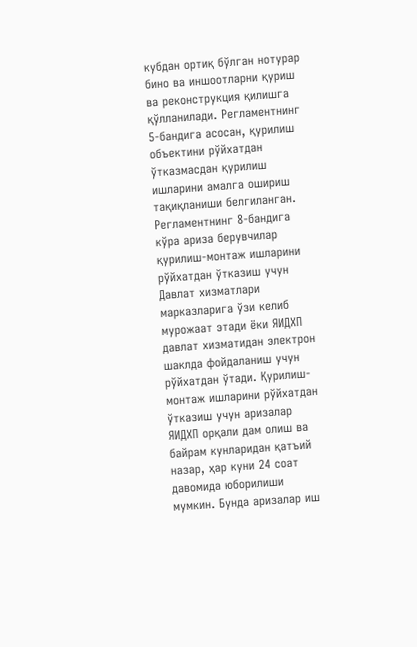кубдан ортиқ бўлган нотурар бино ва иншоотларни қуриш ва реконструкция қилишга қўлланилади. Регламентнинг 5-бандига асосан, қурилиш объектини рўйхатдан ўтказмасдан қурилиш ишларини амалга ошириш тақиқланиши белгиланган. Регламентнинг 8-бандига кўра ариза берувчилар қурилиш-монтаж ишларини рўйхатдан ўтказиш учун Давлат хизматлари марказларига ўзи келиб мурожаат этади ёки ЯИДХП давлат хизматидан электрон шаклда фойдаланиш учун рўйхатдан ўтади. Қурилиш-монтаж ишларини рўйхатдан ўтказиш учун аризалар ЯИДХП орқали дам олиш ва байрам кунларидан қатъий назар, ҳар куни 24 соат давомида юборилиши мумкин. Бунда аризалар иш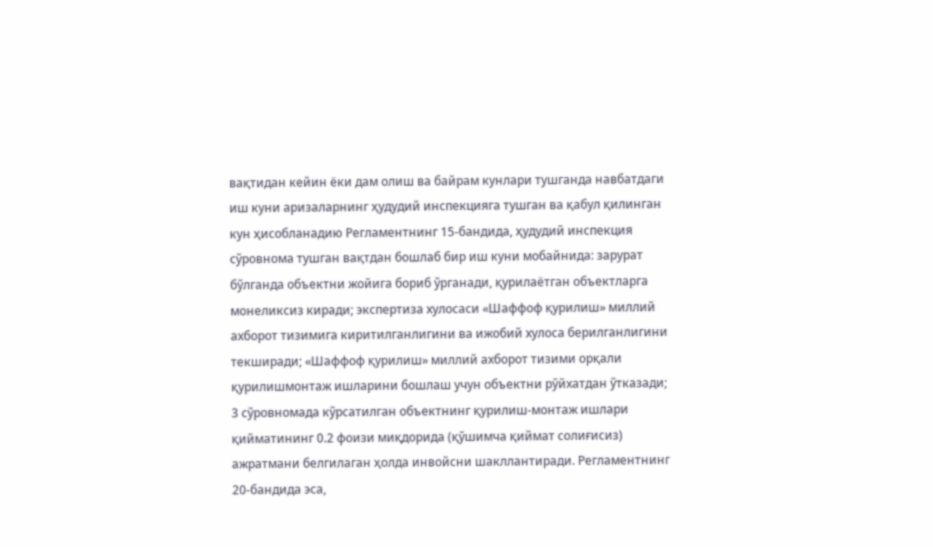вақтидан кейин ёки дам олиш ва байрам кунлари тушганда навбатдаги иш куни аризаларнинг ҳудудий инспекцияга тушган ва қабул қилинган кун ҳисобланадию Регламентнинг 15-бандида, ҳудудий инспекция сўровнома тушган вақтдан бошлаб бир иш куни мобайнида: зарурат бўлганда объектни жойига бориб ўрганади, қурилаётган объектларга монеликсиз киради; экспертиза хулосаси «Шаффоф қурилиш» миллий ахборот тизимига киритилганлигини ва ижобий хулоса берилганлигини текширади; «Шаффоф қурилиш» миллий ахборот тизими орқали қурилишмонтаж ишларини бошлаш учун объектни рўйхатдан ўтказади; 3 сўровномада кўрсатилган объектнинг қурилиш-монтаж ишлари қийматининг 0.2 фоизи миқдорида (қўшимча қиймат солиғисиз) ажратмани белгилаган ҳолда инвойсни шакллантиради. Регламентнинг 20-бандида эса,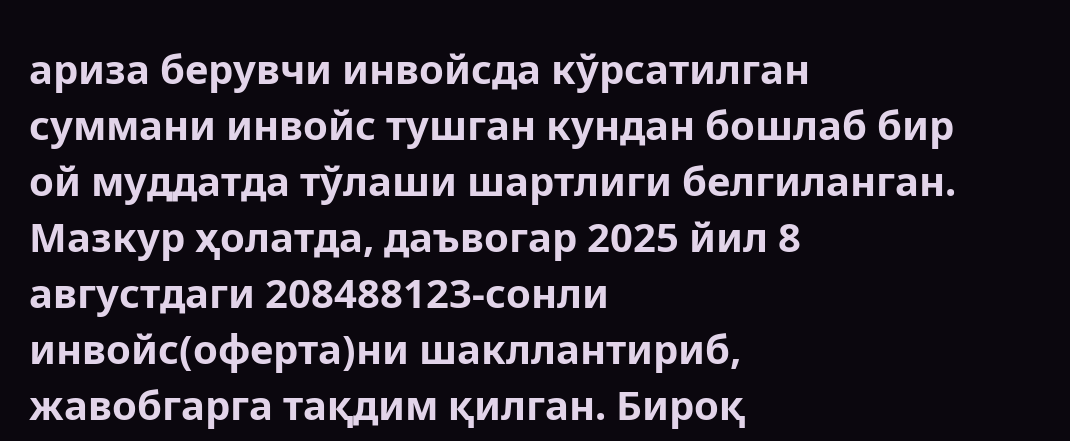ариза берувчи инвойсда кўрсатилган суммани инвойс тушган кундан бошлаб бир ой муддатда тўлаши шартлиги белгиланган. Мазкур ҳолатда, даъвогар 2025 йил 8 августдаги 208488123-сонли инвойс(оферта)ни шакллантириб, жавобгарга тақдим қилган. Бироқ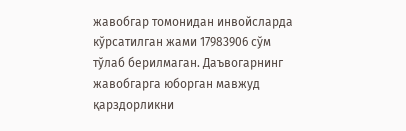жавобгар томонидан инвойсларда кўрсатилган жами 17983906 сўм тўлаб берилмаган. Даъвогарнинг жавобгарга юборган мавжуд қарздорликни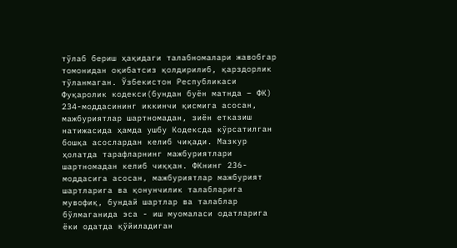тўлаб бериш ҳақидаги талабномалари жавобгар томонидан оқибатсиз қолдирилиб, қарздорлик тўланмаган. Ўзбекистон Республикаси Фуқаролик кодекси(бундан буён матнда – ФК) 234-моддасининг иккинчи қисмига асосан, мажбуриятлар шартномадан, зиён етказиш натижасида ҳамда ушбу Кодексда кўрсатилган бошқа асослардан келиб чиқади. Мазкур ҳолатда тарафларнинг мажбуриятлари шартномадан келиб чиққан. ФКнинг 236-моддасига асосан, мажбуриятлар мажбурият шартларига ва қонунчилик талабларига мувофиқ, бундай шартлар ва талаблар бўлмаганида эса - иш муомаласи одатларига ёки одатда қўйиладиган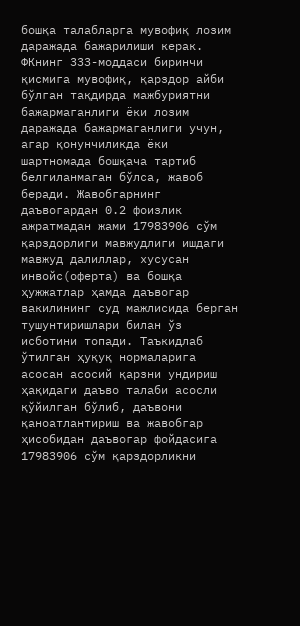бошқа талабларга мувофиқ лозим даражада бажарилиши керак. ФКнинг 333-моддаси биринчи қисмига мувофиқ, қарздор айби бўлган тақдирда мажбуриятни бажармаганлиги ёки лозим даражада бажармаганлиги учун, агар қонунчиликда ёки шартномада бошқача тартиб белгиланмаган бўлса, жавоб беради. Жавобгарнинг даъвогардан 0.2 фоизлик ажратмадан жами 17983906 сўм қарздорлиги мавжудлиги ишдаги мавжуд далиллар, хусусан инвойс(оферта) ва бошқа ҳужжатлар ҳамда даъвогар вакилининг суд мажлисида берган тушунтиришлари билан ўз исботини топади. Таъкидлаб ўтилган ҳуқуқ нормаларига асосан асосий қарзни ундириш ҳақидаги даъво талаби асосли қўйилган бўлиб, даъвони қаноатлантириш ва жавобгар ҳисобидан даъвогар фойдасига 17983906 сўм қарздорликни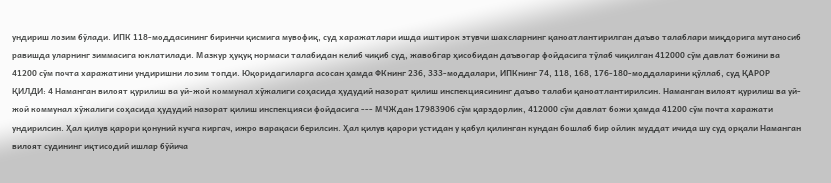ундириш лозим бўлади. ИПК 118-моддасининг биринчи қисмига мувофиқ, суд харажатлари ишда иштирок этувчи шахсларнинг қаноатлантирилган даъво талаблари миқдорига мутаносиб равишда уларнинг зиммасига юклатилади. Мазкур ҳуқуқ нормаси талабидан келиб чиқиб суд, жавобгар ҳисобидан даъвогар фойдасига тўлаб чиқилган 412000 сўм давлат божини ва 41200 сўм почта харажатини ундиришни лозим топди. Юқоридагиларга асосан ҳамда ФКнинг 236, 333-моддалари, ИПКнинг 74, 118, 168, 176-180-моддаларини қўллаб, суд ҚАРОР ҚИЛДИ: 4 Наманган вилоят қурилиш ва уй-жой коммунал хўжалиги соҳасида ҳудудий назорат қилиш инспекциясининг даъво талаби қаноатлантирилсин. Наманган вилоят қурилиш ва уй-жой коммунал хўжалиги соҳасида ҳудудий назорат қилиш инспекцияси фойдасига --- МЧЖдан 17983906 сўм қарздорлик, 412000 сўм давлат божи ҳамда 41200 сўм почта харажати ундирилсин. Ҳал қилув қарори қонуний кучга киргач, ижро варақаси берилсин. Ҳал қилув қарори устидан у қабул қилинган кундан бошлаб бир ойлик муддат ичида шу суд орқали Наманган вилоят судининг иқтисодий ишлар бўйича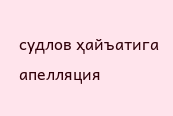судлов ҳайъатига апелляция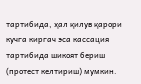тартибида, ҳал қилув қарори кучга киргач эса кассация тартибида шикоят бериш (протест келтириш) мумкин.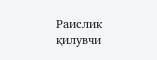Раислик қилувчи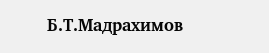Б.Т.Мадрахимов